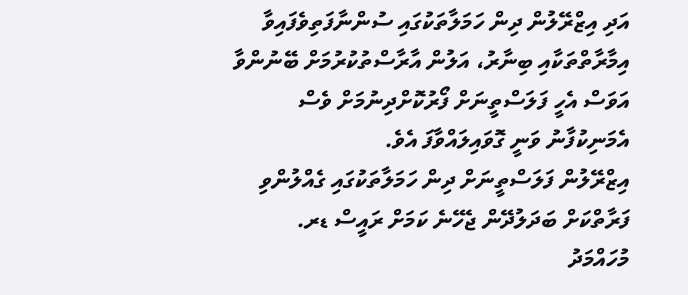އަދި އިޒްރޭލުން ދިން ހަމަލާތަކުގައި ސުންނާފަތިވެފައިވާ އިމާރާތްތަކާއި ބިނާރު، އަލުން އާރާސްތުކުރުމަށް ބޭނުންވާ އަވަސް އެހީ ފަލަސްތީނަށް ފޯރުކޮށްދިނުމަށް ވެސް އެމަނިކުފާނު ވަނީ ގޮވައިލައްވާފަ އެވެ.
އިޒްރޭލުން ފަލަސްތީނަށް ދިން ހަމަލާތަކުގައި ގެއްލުންވި ފަރާތްކަށް ބަދަލުދޭން ޖެހޭނެ ކަމަށް ރައީސް ޑރ. މުހައްމަދު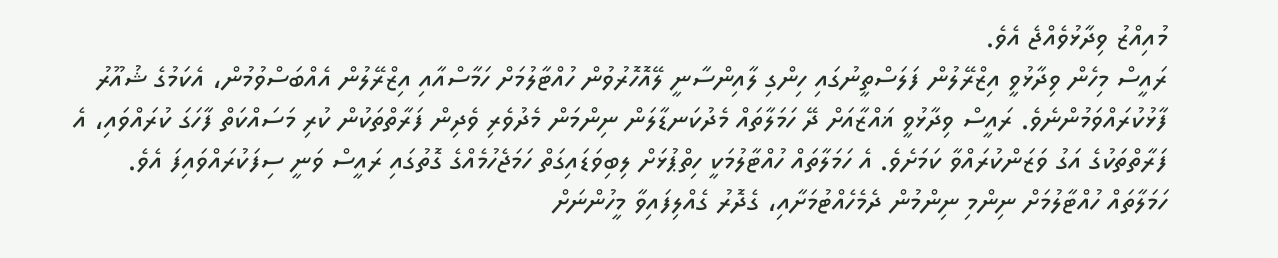މުއިއްޒު ވިދާޅުވެއްޖެ އެވެ.
ރައީސް މިހެން ވިދާޅުވީ އިޒްރޭލުން ފަލަސްތީނުގައި ހިންގި ލާއިންސާނީ ލޭއޮހޮރުވުން ހުއްޓާލުމަށް ހަމާސްއާއި އިޒްރޭލުން އެއްބަސްވުމުން، އެކަމުގެ ޝުއޫރު ފާޅުކުރައްވަމުންނެވެ. ރައީސް ވިދާޅުވީ ޣައްޒާއަށް ދޭ ހަމަލާތައް މެދުކަނޑާލަން ނިންމަން މެދުވެރި ވެދިން ފަރާތްތަކުން ކުރި މަސައްކަތް ފާހަގަ ކުރައްވައި، އެ ފަރާތްތަކުގެ އަގު ވަޒަންކުރައްވާ ކަމަށެވެ. އެ ހަމަލާތައް ހުއްޓާލުމަކީ ހިތްޕުޅަށް ލިބިވަޑައިގަތް ހަމަޖެހުމެއްގެ ގޮތުގައި ރައީސް ވަނީ ސިފަކުރައްވައިފަ އެވެ.
ހަމަލާތައް ހުއްޓާލުމަށް ނިންމި ނިންމުން ދެމެހެއްޓުމަށާއި، ގެދޮރު ގެއްލިފައިވާ މީހުންނަށް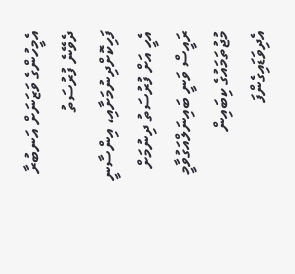އެމީހުންގެ ވަޒަނަށް އަނބުރާ ދެވޭނެ ފުރުސަތު ފަހިކޮށްދިނުމަށާއި، އިންސާނީ އެހީ އަށް ފުރުސަތު ދިނުމަށް ރައީސް ވަނީ ބައިނަލްއަގުވާމީ މުޖުތަމައުގެ ކިބައިން އެދިވަޑައިގެންފަ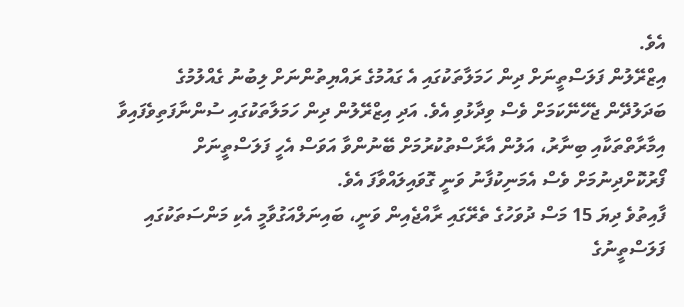އެވެ.
އިޒްރޭލުން ފަލަސްތީނަށް ދިން ހަމަލާތަކުގައި އެ ގައުމުގެ ރައްޔިތުންނަށް ލިބުނު ގެއްލުމުގެ ބަދަލުދޭން ޖެހޭނޭކަމަށް ވެސް ވިދާޅުވި އެވެ. އަދި އިޒްރޭލުން ދިން ހަމަލާތަކުގައި ސުންނާފަތިވެފައިވާ އިމާރާތްތަކާއި ބިނާރު، އަލުން އާރާސްތުކުރުމަށް ބޭނުންވާ އަވަސް އެހީ ފަލަސްތީނަށް ފޯރުކޮށްދިނުމަށް ވެސް އެމަނިކުފާނު ވަނީ ގޮވައިލައްވާފަ އެވެ.
ފާއިތުވެ ދިޔަ 15 މަސް ދުވަހުގެ ތެރޭގައި ރާއްޖެއިން ވަނީ، ބައިނަލްއަގުވާމީ އެކި މަންސަތަކުގައި ފަލަސްތީނުގެ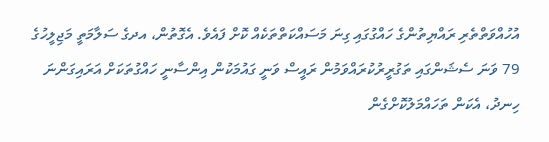އުހުއްވަތްތެރި ރައްޔިތުންގެ ހައްގުގައި ގިނަ މަސައްކަތްތަކެއް ކޮށް ފައެވެ. އެގޮތުން، އދގެ ސަލާމަތީ މަޖިލީހުގެ 79 ވަނަ ސެޝަންގައި ތަގުރީރުކުރައްވަމުން ރައީސް ވަނީ ގައުމަކުން އިންސާނީ ހައްގުތަކަށް އަރައިގަންނަ ހިނދު، އެކަން ތަހައްމަލުކޮށްގެން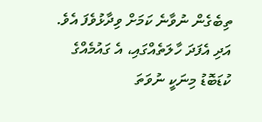ތިބެގެން ނުވާނެ ކަމަށް ވިދާޅުވެފަ އެވެ. އަދި އެފަދަ ހާލަތެއްގައި، އެ ގައުމެއްގެ ކުޑަބޮޑު މިނަކީ ނުވަތަ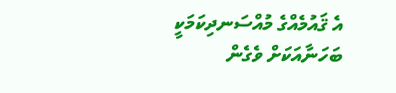އެ ޤައުމެއްގެ މުއްސަނދިކަމަކީ ބަހަނާއަކަށް ވެގެން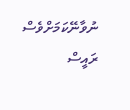ނުވާނޭކަމަށްވެސް ރައީސް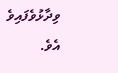ވިދާޅުވެފައިވެ އެވެ.